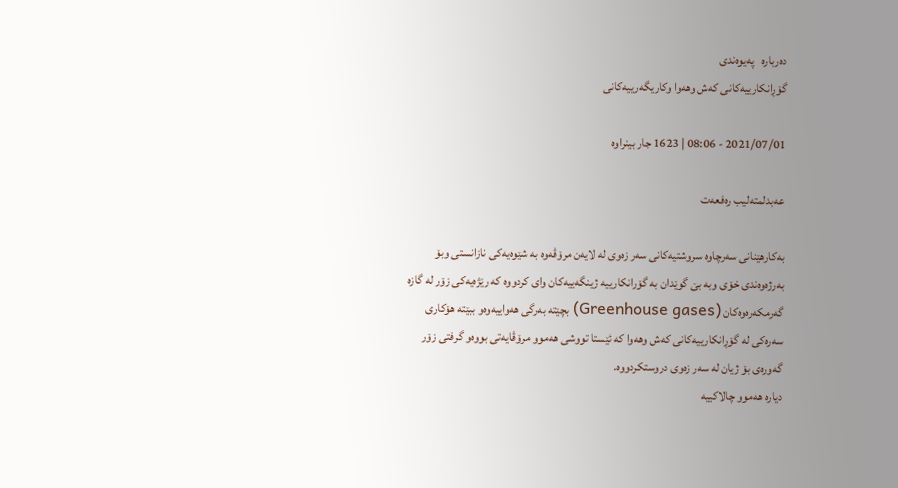ده‌رباره‌   په‌یوه‌ندی
گۆڕانكارییه‌كانى كه‌ش وهه‌وا وكاریگه‌رییه‌كانى

2021/07/01 - 08:06 | 1623 جار بینراوە

عه‌بدلمته‌لیب ره‌فعه‌ت

به‌كارهێنانى سه‌رچاوه‌ سروشتیه‌كانى سه‌ر زه‌وى له‌ لایه‌ن مرۆڤه‌وه‌ به‌ شێوه‌یه‌كى نازانستى وبۆ به‌رژه‌وه‌ندى خۆى وبه‌ بێ گوێدان به‌ گۆرانكارییه‌ ژینگه‌ییه‌كان واى كردووه‌ كه‌ رێژه‌یه‌كى زۆر له‌ گازه‌ گه‌رمكه‌ره‌وه‌كان (Greenhouse gases) بچێته‌ به‌رگى هه‌واییه‌وه‌و ببێته‌ هۆكارى سه‌ره‌كى له‌ گۆڕانكارییه‌كانى كه‌ش وهه‌وا كه‌ ئێستا تووشی هه‌موو مرۆڤایه‌تى بووه‌و گرفتى زۆر گه‌وره‌ى بۆ ژیان له‌ سه‌ر زه‌وى دروستكردووه‌.
دیاره‌ هه‌موو چالاكییه‌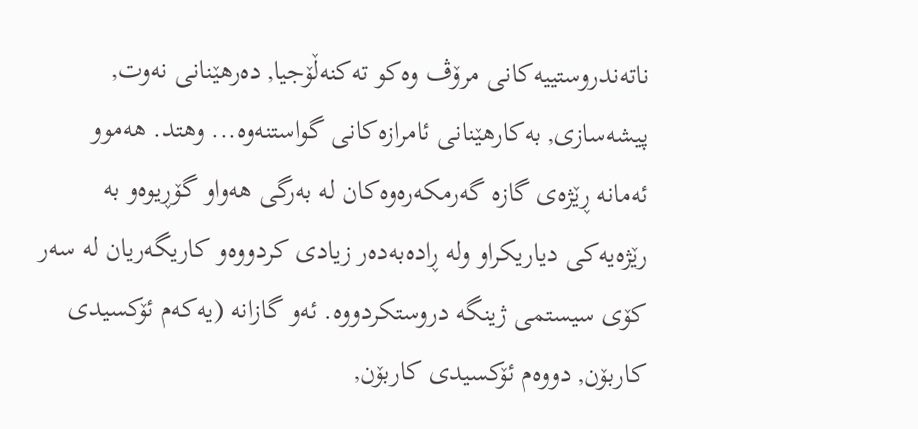ناته‌ندروستییه‌كانى مرۆڤ وه‌كو ته‌كنه‌ڵۆجیا, ده‌رهێنانى نه‌وت, پیشه‌سازى, به‌كارهێنانى ئامرازه‌كانى گواستنه‌وه‌... وهتد. هه‌موو ئه‌مانه‌ ڕێژه‌ى گازه‌ گه‌رمكه‌ره‌وه‌كان له‌ به‌رگى هه‌واو گۆڕیوه‌و به‌ رێژه‌یه‌كى دیاریكراو وله‌ ڕاده‌به‌ده‌ر زیادى كردووه‌و كاریگه‌ریان له‌ سه‌ر كۆى سیستمى ژینگه‌ دروستكردووه‌. ئه‌و گازانه‌ (یه‌كه‌م ئۆكسیدى كاربۆن, دووه‌م ئۆكسیدى كاربۆن,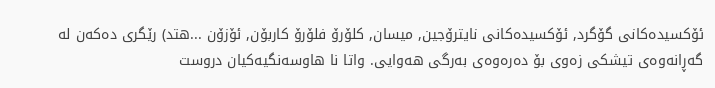ئۆكسیده‌كانى گۆگرد, ئۆكسیده‌كانى نایترۆجین, میسان, كلۆرۆ فلۆرۆ كاربۆن, ئۆزۆن ...هتد) رێگری ده‌كه‌ن له‌ گه‌ڕانه‌وه‌ى تیشكى زه‌وى بۆ ده‌ره‌وه‌ى به‌رگى هه‌وایى. واتا نا هاوسه‌نگیه‌كیان دروست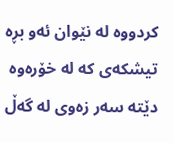كردووه‌ له‌ نێوان ئه‌و بڕه‌ تیشكه‌ى كه‌ له‌ خۆره‌وه‌ دێته‌ سه‌ر زه‌وى له‌ گه‌ڵ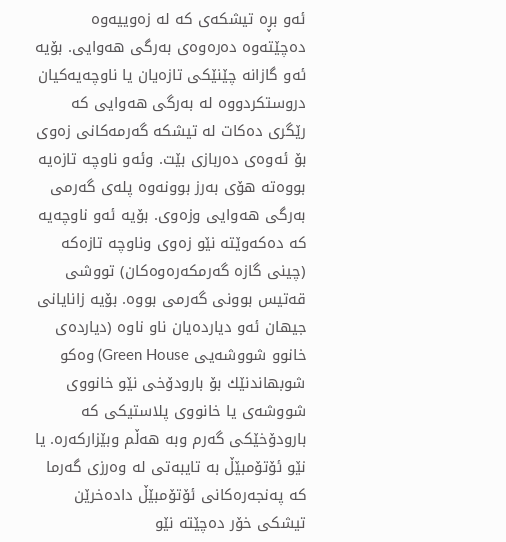ئه‌و بڕه‌ تیشكه‌ى كه‌ له‌ زه‌وییه‌وه‌ ده‌چێته‌وه‌ ده‌ره‌وه‌ى به‌رگى هه‌وایى. بۆیه‌ ئه‌و گازانه‌ چێنێكى تازه‌یان یا ناوچه‌یه‌كیان دروستكردووه‌ له‌ به‌رگى هه‌وایى كه‌ رێگرى ده‌كات له‌ تیشكه‌ گه‌رمه‌كانى زه‌وى بۆ ئه‌وه‌ى ده‌ربازى بێت. وئه‌و ناوچه‌ تازه‌یه‌ بووه‌ته‌ هۆى به‌رز بوونه‌وه‌ پله‌ى گه‌رمى به‌رگى هه‌وایى وزه‌وى. بۆیه‌ ئه‌و ناوچه‌یه‌ كه‌ ده‌كه‌وێته‌ نێو زه‌وى وناوچه‌ تازه‌كه‌ (چینى گازه‌ گه‌رمكه‌ره‌وه‌كان) تووشی قه‌تیس بوونى گه‌رمى بووه‌. بۆیه‌ زانایانى جیهان ئه‌و دیارده‌یان ناو ناوه‌ (دیارده‌ى خانوو شووشه‌یى Green House) وه‌كو شوبهاندنێك بۆ بارودۆخى نێو خانووى شووشه‌ى یا خانووى پلاستیكى كه‌ بارودۆخێكى گه‌رم وبه‌ هه‌ڵم وبێزاركه‌ره‌. یا نێو ئۆتۆمبێڵ به‌ تایبه‌تى له‌ وه‌رزى گه‌رما كه‌ په‌نجه‌ره‌كانى ئۆتۆمبێڵ داده‌خرێن تیشكى خۆر ده‌چێته‌ نێو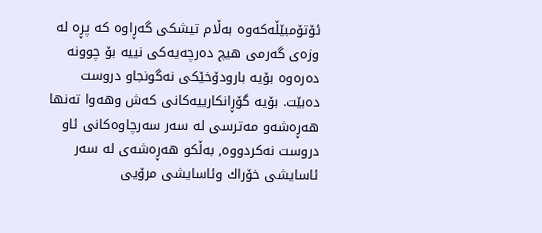ئۆتۆمبێڵه‌كه‌وه‌ به‌ڵام تیشكى گه‌ڕاوه‌ كه‌ پڕه‌ له‌ وزه‌ى گه‌رمى هیچ ده‌رچه‌یه‌كى نییه‌ بۆ چوونه‌ ده‌ره‌وه‌ بۆیه‌ بارودۆخێكى نه‌گونجاو دروست ده‌بێت. بۆیه‌ گۆڕانكارییه‌كانى كه‌ش وهه‌وا ته‌نها هه‌ڕه‌شه‌و مه‌ترسی له‌ سه‌ر سه‌رچاوه‌كانى ئاو دروست نه‌كردووه‌, به‌ڵكو هه‌ڕه‌شه‌ى له‌ سه‌ر ئاسایشى خۆراك وئاسایشى مرۆیى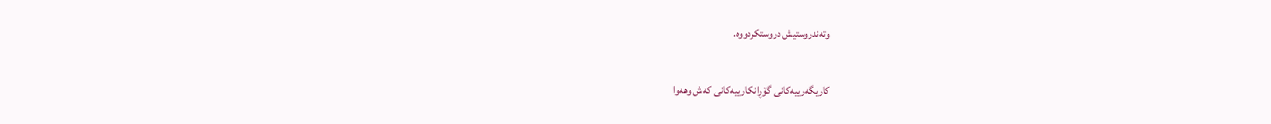وته‌ندروستیش دروستكردووه‌.

كاریگه‌رییه‌كانى گۆڕانكارییه‌كانى كه‌ش وهه‌وا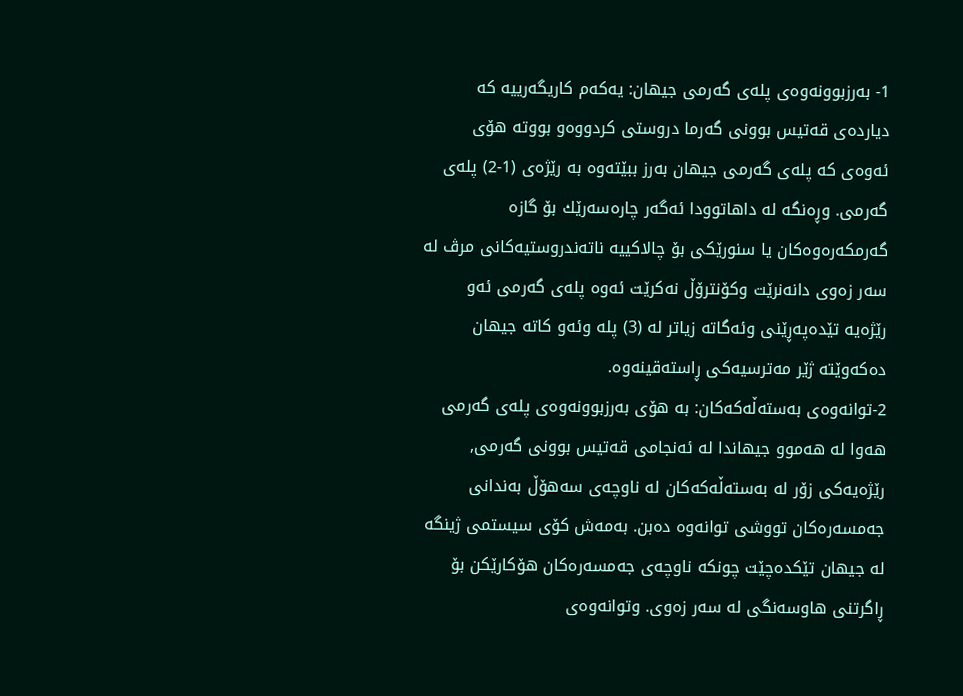1- به‌رزبوونه‌وه‌ى پله‌ى گه‌رمى جیهان: یه‌كه‌م كاریگه‌رییه‌ كه‌ دیارده‌ی قه‌تیس بوونى گه‌رما دروستى كردووه‌و بووته‌ هۆى ئه‌وه‌ى كه‌ پله‌ى گه‌رمى جیهان به‌رز ببێته‌وه‌ به‌ رێژه‌ى (1-2) پله‌ى گه‌رمى. وڕه‌نگه‌ له‌ داهاتوودا ئه‌گه‌ر چاره‌سه‌رێك بۆ گازه‌ گه‌رمكه‌ره‌وه‌كان یا سنورێكى بۆ چالاكییه‌ ناته‌ندروستیه‌كانى مرڤ له‌ سه‌ر زه‌وى دانه‌نرێت وكۆنترۆڵ نه‌كرێت ئه‌وه‌ پله‌ى گه‌رمى ئه‌و رێژه‌یه‌ تێده‌په‌ڕێنى وئه‌گاته‌ زیاتر له‌ (3) پله‌ وئه‌و كاته‌ جیهان ده‌كه‌وێته‌ ژێر مه‌ترسیه‌كى ڕاسته‌قینه‌وه‌.
2-توانه‌وه‌ى به‌سته‌ڵه‌كه‌كان: به‌ هۆى به‌رزبوونه‌وه‌ى پله‌ى گه‌رمى هه‌وا له‌ هه‌موو جیهاندا له‌ ئه‌نجامى قه‌تیس بوونى گه‌رمى, رێژه‌یه‌كى زۆر له‌ به‌سته‌ڵه‌كه‌كان له‌ ناوچه‌ى سه‌هۆڵ به‌ندانى جه‌مسه‌ره‌كان تووشی توانه‌وه‌ ده‌بن. به‌مه‌ش كۆى سیستمى ژینگه‌ له‌ جیهان تێكده‌چێت چونكه‌ ناوچه‌ى جه‌مسه‌ره‌كان هۆكارێكن بۆ ڕاگرتنى هاوسه‌نگى له‌ سه‌ر زه‌وى. وتوانه‌وه‌ى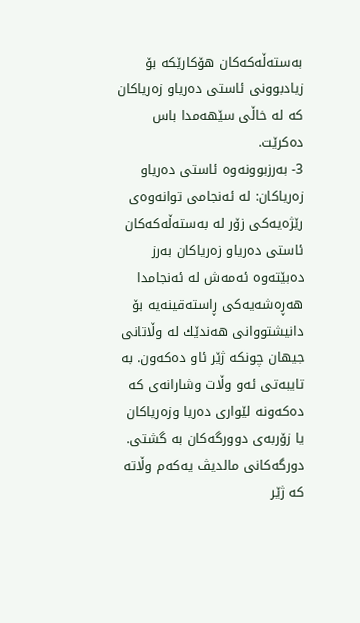به‌سته‌ڵه‌كه‌كان هۆكارێكه‌ بۆ زیادبوونى ئاستى ده‌ریاو زه‌ریاكان كه‌ له‌ خاڵى سێهه‌مدا باس ده‌كرێت.
3- به‌رزبوونه‌وه‌ ئاستى ده‌ریاو زه‌ریاكان: له‌ ئه‌نجامى توانه‌وه‌ى رێژه‌یه‌كى زۆر له‌ به‌سته‌ڵه‌كه‌كان ئاستى ده‌ریاو زه‌ریاكان به‌رز ده‌بێته‌وه‌ ئه‌مه‌ش له‌ ئه‌نجامدا هه‌ڕه‌شه‌یه‌كى ڕاسته‌قینه‌یه‌ بۆ دانیشتووانى هه‌ندێك له‌ وڵاتانى جیهان چونكه‌ ژێر ئاو ده‌كه‌ون. به‌ تایبه‌تى ئه‌و وڵات وشارانه‌ى كه‌ ده‌كه‌ونه‌ لێوارى ده‌ریا وزه‌ریاكان یا زۆربه‌ى دوورگه‌كان به‌ گشتى. دورگه‌كانى مالدیڤ یه‌كه‌م وڵاته‌ كه‌ ژێر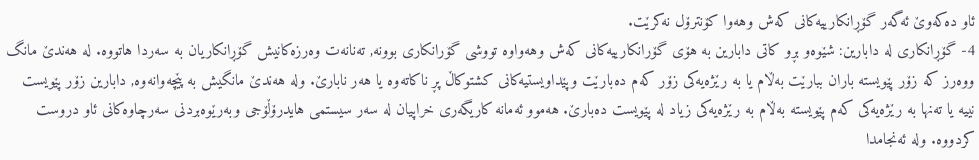ئاو ده‌كه‌وێ ئه‌گه‌ر گۆڕانكارییه‌كانى كه‌ش وهه‌وا كۆنترۆل نه‌كرێت.
4- گۆڕانكارى له‌ دابارین: شێوه‌و بڕو كاتى دابارین به‌ هۆى گۆرانكارییه‌كانى كه‌ش وهه‌واوه‌ تووشی گۆرانكاری بوونه‌, ته‌نانه‌ت وه‌رزه‌كانیش گۆڕانكاریان به‌ سه‌ردا هاتووه‌. له‌ هه‌ندێ مانگ ووه‌رز كه‌ زۆر پێویسته‌ باران ببارێت به‌ڵام یا به‌ رێژه‌یه‌كى زۆر كه‌م ده‌بارێت وپێداویستیه‌كانى كشتوكاڵ پڕ ناكاته‌وه‌ یا هه‌ر نابارێ. وله‌ هه‌ندێ مانگیش به‌ پێچه‌وانه‌وه‌, دابارین زۆر پێویست نییه‌ یا ته‌نها به‌ رێژه‌یه‌كى كه‌م پێویسته‌ به‌ڵام به‌ رێژه‌یه‌كى زیاد له‌ پێویست ده‌بارێ. هه‌موو ئه‌مانه‌ كاریگه‌رى خراپیان له‌ سه‌ر سیستمى هایدرۆڵۆجى وبه‌رێوه‌بردنى سه‌رچاوه‌كانى ئاو دروست كردووه‌. وله‌ ئه‌نجامدا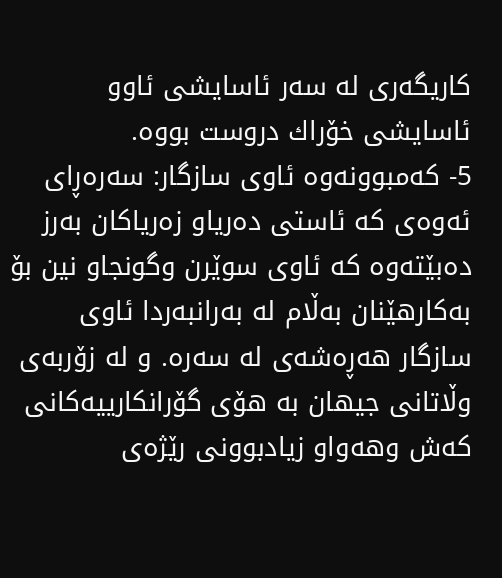كاریگه‌رى له‌ سه‌ر ئاسایشى ئاوو ئاسایشى خۆراك دروست بووه‌.
5- كه‌مبوونه‌وه‌ ئاوى سازگار: سه‌ره‌ڕاى ئه‌وه‌ى كه‌ ئاستى ده‌ریاو زه‌ریاكان به‌رز ده‌بێته‌وه‌ كه‌ ئاوى سوێرن وگونجاو نین بۆ به‌كارهێنان به‌ڵام له‌ به‌رانبه‌ردا ئاوى سازگار هه‌ڕه‌شه‌ى له‌ سه‌ره‌. و له‌ زۆربه‌ى وڵاتانى جیهان به‌ هۆى گۆرانكارییه‌كانى كه‌ش وهه‌واو زیادبوونى رێژه‌ى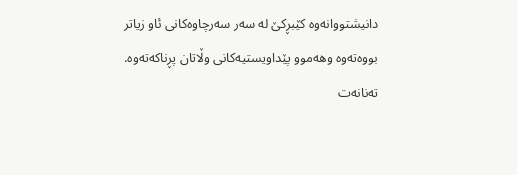دانیشتووانه‌وه‌ كێبڕكێ له‌ سه‌ر سه‌رچاوه‌كانى ئاو زیاتر بووه‌ته‌وه‌ وهه‌موو پێداویستیه‌كانى وڵاتان پڕناكه‌ته‌وه‌. ته‌نانه‌ت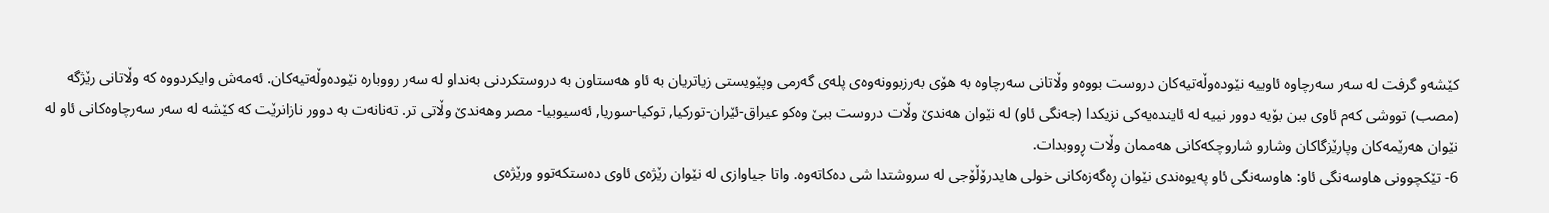كێشه‌و گرفت له‌ سه‌ر سه‌رچاوه‌ ئاوییه‌ نێوده‌وڵه‌تیه‌كان دروست بووه‌و وڵاتانى سه‌رچاوه‌ به‌ هۆى به‌رزبوونه‌وه‌ى پله‌ى گه‌رمى وپێویستی زیاتریان به‌ ئاو هه‌ستاون به‌ دروستكردنى به‌نداو له‌ سه‌ر رووباره‌ نێوده‌وڵه‌تیه‌كان. ئه‌مه‌ش وایكردووه‌ كه‌ وڵاتانى رێژگه‌ (مصب) تووشی كه‌م ئاوى ببن بۆیه‌ دوور نییه‌ له‌ ئاینده‌یه‌كى نزیكدا (جه‌نگى ئاو) له‌ نێوان هه‌ندێ وڵات دروست ببێ وه‌كو عیراق-ئێران-توركیا, توكیا-سوریا, ئه‌سیوبیا- مصر وهه‌ندێ وڵاتى تر. ته‌نانه‌ت به‌ دوور نازانرێت كه‌ كێشه‌ له‌ سه‌ر سه‌رچاوه‌كانى ئاو له‌ نێوان هه‌رێمه‌كان وپارێزگاكان وشارو شاروچكه‌كانى هه‌ممان وڵات ڕووبدات.
6- تێكچوونى هاوسه‌نگى ئاو: هاوسه‌نگى ئاو په‌یوه‌ندى نێوان ڕه‌گه‌زه‌كانى خولى هایدرۆڵۆجى له‌ سروشتدا شی ده‌كاته‌وه‌. واتا جیاوازى له‌ نێوان رێژه‌ى ئاوى ده‌ستكه‌توو ورێژه‌ى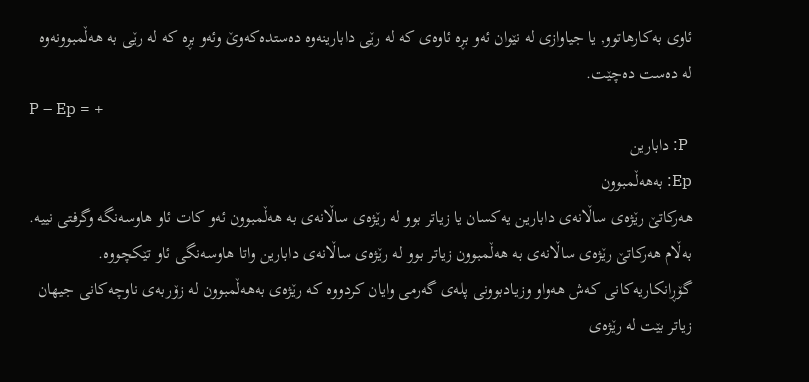ئاوى به‌كارهاتوو, یا جیاوازى له‌ نێوان ئه‌و بڕه‌ ئاوه‌ى كه‌ له‌ رێى دابارینه‌وه‌ ده‌ستده‌كه‌وێ وئه‌و بڕه‌ كه‌ له‌ رێى به‌ هه‌ڵمبوونه‌وه‌ له‌ ده‌ست ده‌چێت.
P – Ep = +
 P: دابارین
Ep: به‌هه‌ڵمبوون
هه‌ركاتێ رێژه‌ى ساڵانه‌ى دابارین یه‌كسان یا زیاتر بوو له‌ رێژه‌ى ساڵانه‌ى به‌ هه‌ڵمبوون ئه‌و كات ئاو هاوسه‌نگه‌ وگرفتى نییه‌. به‌ڵام هه‌ركاتێ رێژه‌ى ساڵانه‌ى به‌ هه‌ڵمبوون زیاتر بوو له‌ رێژه‌ى ساڵانه‌ى دابارین واتا هاوسه‌نگى ئاو تێكچووه‌. گۆڕانكاریه‌كانى كه‌ش هه‌واو وزیادبوونى پله‌ى گه‌رمى وایان كردووه‌ كه‌ رێژه‌ى به‌هه‌ڵمبوون له‌ زۆربه‌ى ناوچه‌كانى جیهان زیاتر بێت له‌ رێژه‌ى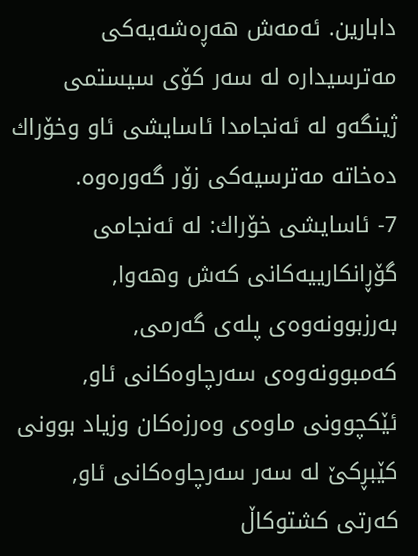دابارین. ئه‌مه‌ش هه‌ڕه‌شه‌یه‌كى مه‌ترسیداره‌ له‌ سه‌ر كۆى سیستمى ژینگه‌و له‌ ئه‌نجامدا ئاسایشى ئاو وخۆراك ده‌خاته‌ مه‌ترسیه‌كى زۆر گه‌وره‌وه‌.
7- ئاسایشى خۆراك: له‌ ئه‌نجامى گۆڕانكارییه‌كانى كه‌ش وهه‌وا, به‌رزبوونه‌وه‌ى پله‌ى گه‌رمى, كه‌مبوونه‌وه‌ى سه‌رچاوه‌كانى ئاو, ئێكچوونى ماوه‌ى وه‌رزه‌كان وزیاد بوونى كێبڕكێ له‌ سه‌ر سه‌رچاوه‌كانى ئاو, كه‌رتى كشتوكاڵ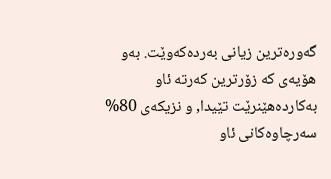گه‌وره‌ترین زیانى به‌رده‌كه‌وێت. به‌و هۆیه‌ى كه‌ زۆرترین كه‌رته‌ ئاو به‌كارده‌هێنرێت تێیدا, و نزیكه‌ى 80% سه‌رچاوه‌كانى ئاو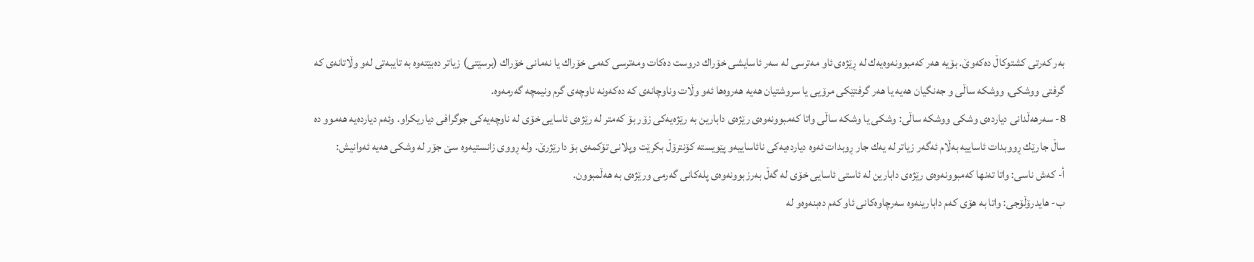به‌ر كه‌رتى كشتوكاڵ ده‌كه‌وێ. بۆیه‌ هه‌ر كه‌مبوونه‌وه‌یه‌ك له‌ ڕێژه‌ى ئاو مه‌ترسی له‌ سه‌ر ئاسایشى خۆراك دروست ده‌كات ومه‌ترسی كه‌مى خۆراك یا نه‌مانى خۆراك (برسێتى) زیاتر ده‌بێته‌وه‌ به‌ تایبه‌تى له‌و وڵاتانه‌ى كه‌ گرفتى ووشكى, ووشكه‌ ساڵى و جه‌نگیان هه‌یه‌ یا هه‌ر گرفتێكى مرۆیى یا سروشتیان هه‌یه‌ هه‌روه‌ها ئه‌و وڵات وناوچانه‌ى كه‌ ده‌كه‌ونه‌ ناوچه‌ى گرم ونیمچه‌ گه‌رمه‌وه‌.
8- سه‌رهه‌ڵدانى دیارده‌ى وشكى ووشكه‌ ساڵى: وشكى یا وشكه‌ ساڵى واتا كه‌مبوونه‌وه‌ى رێژه‌ى دابارین به‌ رێژه‌یه‌كى زۆر بۆ كه‌متر له‌ رێژه‌ى ئاسایى خۆى له‌ ناوچه‌یه‌كى جوگرافی دیاریكراو. وئه‌م دیارده‌یه‌ هه‌موو ده‌ ساڵ جارێك ڕووبدات ئاساییه‌ به‌ڵام ئه‌گه‌ر زیاتر له‌ یه‌ك جار ڕوبدات ئه‌وه‌ دیارده‌یه‌كى نائاساییه‌و پێویسته‌ كۆنترۆڵ بكرێت وپلانى تۆكمه‌ى بۆ دارێژرێ. وله‌ ڕووى زانستیه‌وه‌ سێ جۆر له‌ وشكى هه‌یه‌ ئه‌وانیش:
أ- كه‌ش ناسی: واتا ته‌نها كه‌مبوونه‌وه‌ى رێژه‌ى دابارین له‌ ئاستى ئاسایى خۆى له‌ گه‌ڵ به‌رزبوونه‌وه‌ى پله‌كانى گه‌رمى ورێژه‌ى به‌ هه‌ڵمبوون.
ب- هایدرۆڵۆجى: واتا به‌ هۆى كه‌م دابارینه‌وه‌ سه‌رچاوه‌كانى ئاو كه‌م ده‌بنه‌وه‌و له‌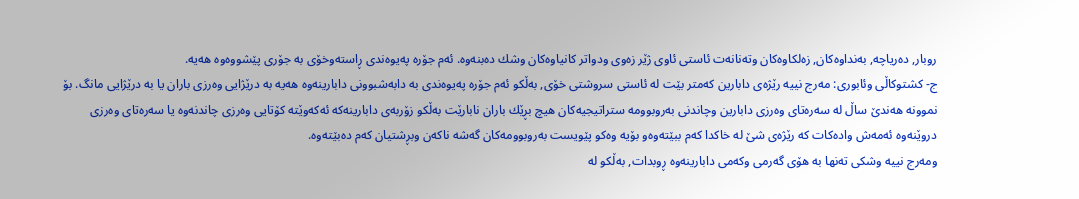روبار, ده‌ریاچه‌, به‌نداوه‌كان, زه‌لكاوه‌كان وته‌نانه‌ت ئاستى ئاوى ژێر زه‌وی ودواتر كانیاوه‌كان وشك ده‌بنه‌وه‌. ئه‌م جۆره‌ په‌یوه‌ندى ڕاسته‌وخۆى به‌ جۆرى پێشووه‌وه‌ هه‌یه‌.
ج- كشتوكاڵى وئابورى: مه‌رج نییه‌ رێژه‌ى دابارین كه‌متر بێت له‌ ئاستى سروشتى خۆى, به‌ڵكو ئه‌م جۆره‌ په‌یوه‌ندى به‌ دابه‌شبوونى دابارینه‌وه‌ هه‌یه‌ به‌ درێژایى وه‌رزى باران یا به‌ درێژایى مانگ. بۆ نموونه‌ هه‌ندێ ساڵ له‌ سه‌ره‌تاى وه‌رزى دابارین وچاندنى به‌روبوومه‌ ستراتیجیه‌كان هیچ بڕێك باران نابارێت به‌ڵكو زۆربه‌ى دابارینه‌كه‌ ئه‌كه‌وێته‌ كۆتایى وه‌رزى چاندنه‌وه‌ یا سه‌ره‌تاى وه‌رزى دروێنه‌وه‌ ئه‌مه‌ش واده‌كات كه‌ رێژه‌ى شێ له‌ خاكدا كه‌م ببێته‌وه‌و بۆیه‌ وه‌كو پێویست به‌روبوومه‌كان گه‌شه‌ ناكه‌ن وبڕشتیان كه‌م ده‌بێته‌وه‌.
ومه‌رج نییه‌ وشكى ته‌نها به‌ هۆى گه‌رمى وكه‌مى دابارینه‌وه‌ ڕوبدات, به‌ڵكو له‌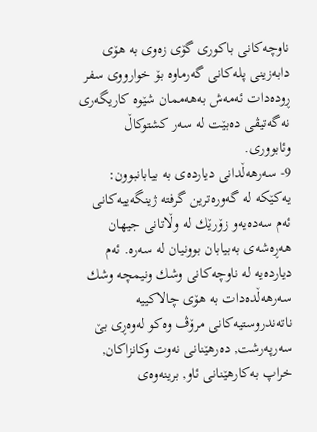ناوچه‌كانى باكورى گۆى زه‌وى به‌ هۆى دابه‌زینى پله‌كانى گه‌رماوه‌ بۆ خوارووى سفر ڕوده‌دات ئه‌مه‌ش به‌هه‌ممان شێوه‌ كاریگه‌رى نه‌گه‌تیڤى ده‌بێت له‌ سه‌ر كشتوكاڵ وئابوورى.
9- سه‌رهه‌ڵدانى دیارده‌ى به‌ بیابانبوون: یه‌كێكه‌ له‌ گه‌وره‌ترین گرفته‌ ژینگه‌ییه‌كانى ئه‌م سه‌ده‌یه‌و زۆرێك له‌ وڵاتانى جیهان هه‌ڕه‌شه‌ى به‌بیابان بوونیان له‌ سه‌ره‌. ئه‌م دیارده‌یه‌ له‌ ناوچه‌كانى وشك ونیمچه‌ وشك سه‌رهه‌ڵده‌دات به‌ هۆى چالاكییه‌ ناته‌ندروستیه‌كانى مرۆڤ وه‌كو له‌وه‌ڕى بێ سه‌رپه‌رشت, ده‌رهێنانى نه‌وت وكانزاكان, خراپ به‌كارهێنانى ئاو, برینه‌وه‌ى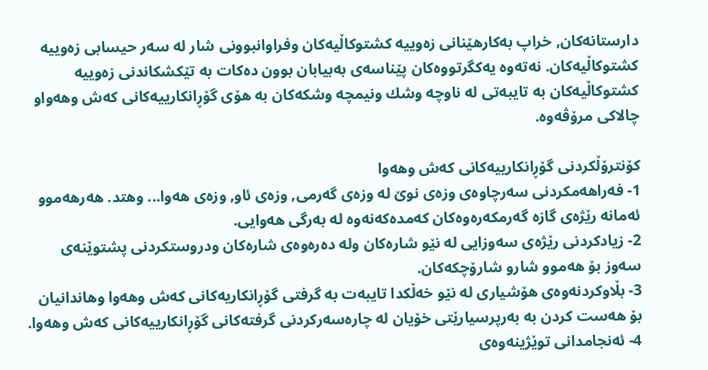دارستانه‌كان, خراپ به‌كارهێنانى زه‌وییه‌ كشتوكاڵیه‌كان وفراوانبوونى شار له‌ سه‌ر حیسابی زه‌وییه‌ كشتوكاڵیه‌كان. نه‌ته‌وه‌ یه‌كگرتووه‌كان پێناسه‌ى به‌بیابان بوون ده‌كات به‌ تێكشكاندنى زه‌وییه‌ كشتوكاڵیه‌كان به‌ تایبه‌تى له‌ ناوچه‌ وشك ونیمچه‌ وشكه‌كان به‌ هۆى گۆڕانكارییه‌كانى كه‌ش وهه‌واو چالاكى مرۆڤه‌وه‌.

كۆنترۆڵكردنى گۆڕانكارییه‌كانى كه‌ش وهه‌وا
1- فه‌راهه‌مكردنى سه‌رچاوه‌ى وزه‌ى نوێ له‌ وزه‌ى گه‌رمى, وزه‌ى ئاو, وزه‌ى هه‌وا... وهتد. هه‌رهه‌موو ئه‌مانه‌ رێژه‌ى گازه‌ گه‌رمكه‌ره‌وه‌كان كه‌مده‌كه‌نه‌وه‌ له‌ به‌رگى هه‌وایى.
2- زیادكردنى رێژه‌ى سه‌وزایى له‌ نێو شاره‌كان وله‌ ده‌ره‌وه‌ى شاره‌كان ودروستكردنى پشتوێنه‌ى سه‌وز بۆ هه‌موو شارو شارۆچكه‌كان.
3- بڵاوكردنه‌وه‌ى هۆشیارى له‌ نێو خه‌ڵكدا تایبه‌ت به‌ گرفتى گۆڕانكاریه‌كانى كه‌ش وهه‌وا وهاندانیان بۆ هه‌ست كردن به‌ به‌رپرسیارێتى خۆیان له‌ چاره‌سه‌ركردنى گرفته‌كانى گۆڕانكارییه‌كانى كه‌ش وهه‌وا.
4- ئه‌نجامدانى توێژینه‌وه‌ى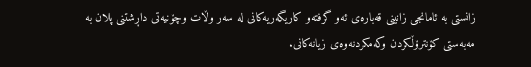زانستى به‌ ئامانجى زانینى قه‌باره‌ى ئه‌و گرفته‌و كاریگه‌ریه‌كانى له‌ سه‌ر وڵات وچۆنیه‌تى داڕشتنی پلان به‌ مه‌به‌ستى كۆنترۆڵكردن وكه‌مكردنه‌وه‌ى زیانه‌كانى.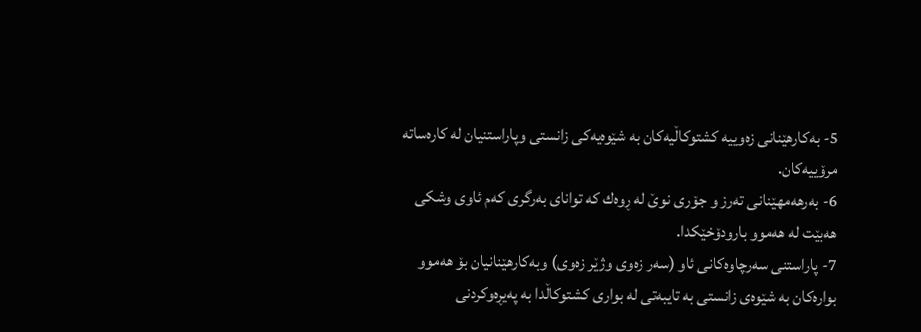5- به‌كارهێنانى زه‌وییه‌ كشتوكاڵیه‌كان به‌ شێوه‌یه‌كى زانستى وپاراستنیان له‌ كاره‌ساته‌ مرۆییه‌كان.
6- به‌رهه‌مهێنانى ته‌رز و جۆرى نوێ له‌ ڕوه‌ك كه‌ تواناى به‌رگرى كه‌م ئاوى وشكى هه‌بێت له‌ هه‌موو بارودۆخێكدا.
7- پاراستنى سه‌رچاوه‌كانى ئاو (سه‌ر زه‌وى وژێر زه‌وى) وبه‌كارهێنانیان بۆ هه‌موو بواره‌كان به‌ شێوه‌ى زانستى به‌ تایبه‌تى له‌ بوارى كشتوكاڵدا به‌ په‌یڕه‌وكردنى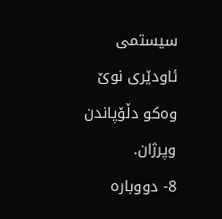سیستمى ئاودێرى نوێ وه‌كو دڵۆپاندن وپرژان.
8- دووباره‌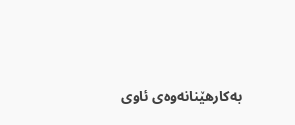به‌كارهێنانه‌وه‌ى ئاوى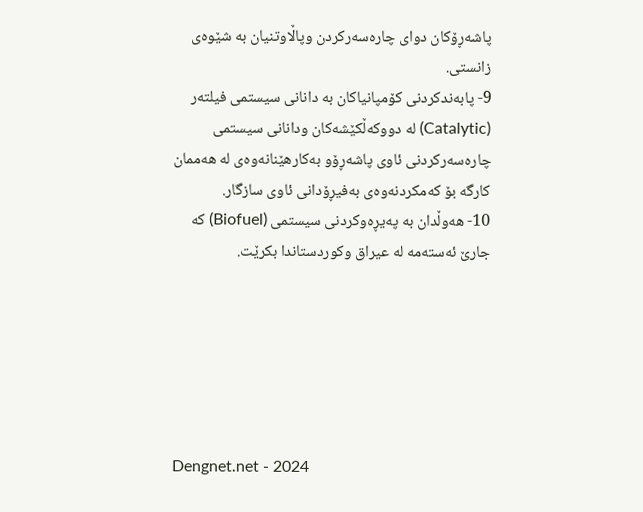پاشه‌ڕۆكان دواى چاره‌سه‌ركردن وپاڵاوتنیان به‌ شێوه‌ى زانستى.
9- پابه‌ندكردنى كۆمپانیاكان به‌ دانانى سیستمى فیلته‌ر (Catalytic) له‌ دووكه‌ڵكێشه‌كان ودانانى سیستمى چاره‌سه‌ركردنى ئاوى پاشه‌ڕۆو به‌كارهێنانه‌وه‌ى له‌ هه‌ممان كارگه‌ بۆ كه‌مكردنه‌وه‌ى به‌فیڕۆدانى ئاوى سازگار.
10- هه‌وڵدان به‌ په‌یڕه‌وكردنى سیستمى (Biofuel) كه‌ جارێ ئه‌سته‌مه‌ له‌ عیراق وكوردستاندا بكرێت.






Dengnet.net - 2024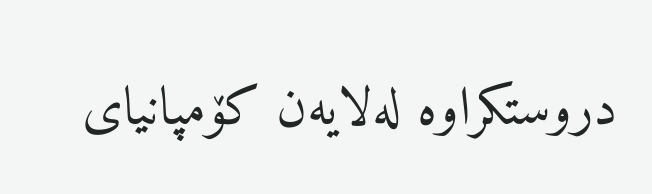دروستکراوە لەلایەن کۆمپانیای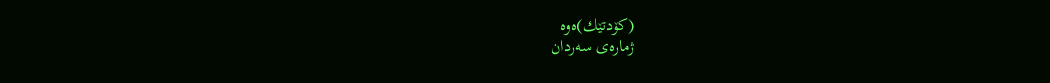(کۆدتێك)ەوە
ژمارەی سەردان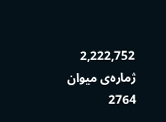2,222,752     ژمارەی میوان 2764